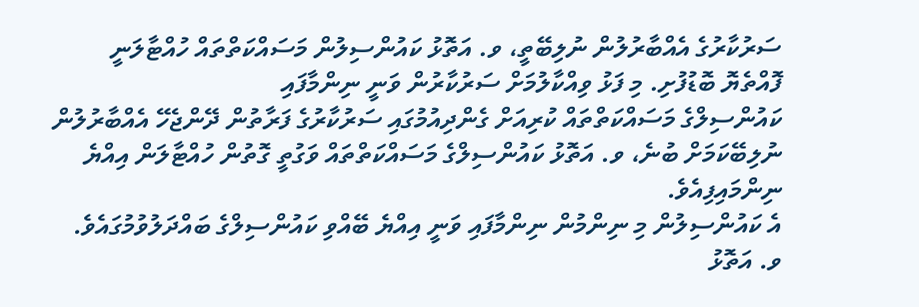ސަރުކާރުގެ އެއްބާރުލުން ނުލިބޭތީ، ވ. އަތޮޅު ކައުންސިލުން މަސައްކަތްތައް ހުއްޓާލަނީ
ފޮއްތެޔޮ ބޮޑުފުށި. މި ފަޅު ވިއްކާލުމަށް ސަރުކާރުން ވަނީ ނިންމާފައި
ކައުންސިލްގެ މަސައްކަތްތައް ކުރިއަށް ގެންދިއުމުގައި ސަރުކާރުގެ ފަރާތުން ދޭންޖެހޭ އެއްބާރުލުން ނުލިބޭކަމަށް ބުނެ، ވ. އަތޮޅު ކައުންސިލްގެ މަސައްކަތްތައް ވަގުތީ ގޮތުން ހުއްޓާލަން އިއްޔެ ނިންމައިފިއެވެ.
އެ ކައުންސިލުން މި ނިންމުން ނިންމާފައި ވަނީ އިއްޔެ ބޭއްވި ކައުންސިލްގެ ބައްދަލުވުމުގައެވެ.
ވ. އަތޮޅު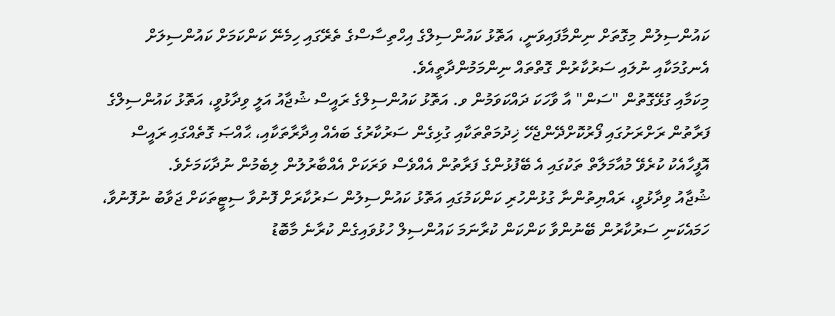ކައުންސިލުން މިގޮތަށް ނިންމާފައިވަނީ، އަތޮޅު ކައުންސިލްގެ އިހްތިސާސްގެ ތެރޭގައި ހިމެނޭ ކަންކަމަށް ކައުންސިލަށް އެނގުމަކާއި ނުލައި ސަރުކާރުން ގޮތްތައް ނިންމަމުންދާތީއެވެ.
މިކަމާއި ގުޅޭގޮތުން "ސަން" އާ ވާހަކަ ދައްކަވަމުން ވ. އަތޮޅު ކައުންސިލްގެ ރައީސް ޝުޖާއު އަލީ ވިދާޅުވީ، އަތޮޅު ކައުންސިލްގެ ފަރާތުން ރަށްރަށުގައި ފޯރުކޮށްދޭންޖެހޭ ޚިދުމަތްތަކާއި ގުޅިގެން ސަރުކާރުގެ ބައެއް އިދާރާތަކާއި، ޙާއްޞަ ގޮތެއްގައި ރައީސް އޮފީހާއެކު ކުރެވޭ މުއާމަލާތް ތަކުގައި އެ ބޭފުޅުންގެ ފަރާތުން އެއްވެސް ވަރަކަށް އެއްބާރުލުން ލިބެމުން ނުދާކަމަށެވެ.
ޝުޖާއު ވިދާޅުވީ، ރައްޔިތުންނާ ގުޅުންހުރި ކަންކަމުގައި އަތޮޅު ކައުންސިލުން ސަރުކާރަށް ފޮނުވާ ސިޓީތަކަށް ޖަވާބު ނުފޮނުވާ، ހަމައެކަނި ސަރުކާރުން ބޭނުންވާ ކަންކަން ކުރާނަމަ ކައުންސިލް ހުޅުވައިގެން ކުރާނެ މާބޮޑު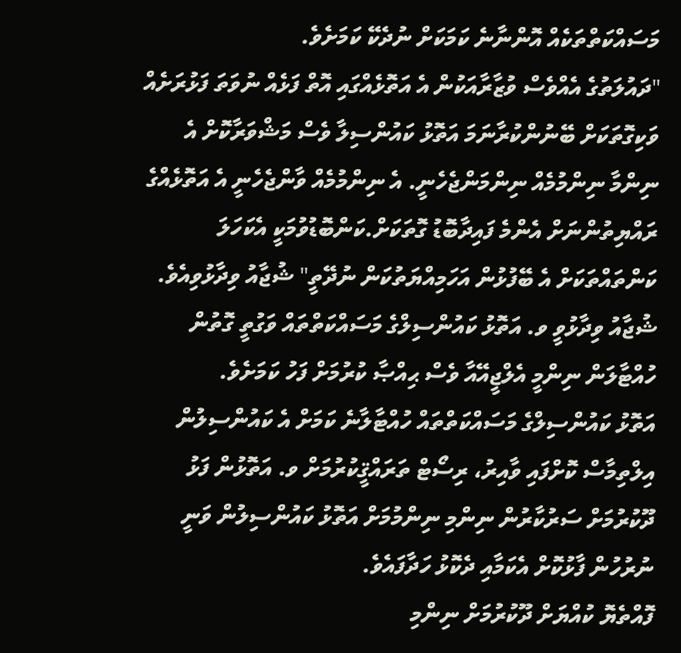މަސައްކަތްތަކެއް އޮންނާނެ ކަމަކަށް ނުދެކޭ ކަމަށެވެ.
"ދައުލަތުގެ އެއްވެސް ވުޒާރާއަކުން އެ އަތޮޅެއްގައި އޮތް ފަޅެއް ނުވަތަ ފަޅުރަށެއް ވަކިގޮތަކަށް ބޭނުންކުރާނަމަ އަތޮޅު ކައުންސިލާ ވެސް މަޝްވަރާކޮށް އެ ނިންމާ ނިންމުމެއް ނިންމަންޖެހެނީ. އެ ނިންމުމެއް ވާންޖެހެނީ އެ އަތޮޅެއްގެ ރައްޔިތުންނަށް އެންމެ ފައިދާބޮޑު ގޮތަކަށް.ކަންބޮޑުވުމަކީ އެކަހަލަ ކަންތައްތަކަށް އެ ބޭފުޅުން އަހަމިއްޔަތުކަން ނުދޭތީ" ޝުޖާއު ވިދާޅުވިއެވެ.
ޝުޖާއު ވިދާޅުވީ ވ. އަތޮޅު ކައުންސިލްގެ މަސައްކަތްތައް ވަގުތީ ގޮތުން ހުއްޓާލަން ނިންމީ އެލްޖީއޭއާ ވެސް ޙިއްޞާ ކުރުމަށް ފަހު ކަމަށެވެ.
އަތޮޅު ކައުންސިލްގެ މަސައްކަތްތައް ހުއްޓާލާނެ ކަމަށް އެ ކައުންސިލުން އިލްތިމާސް ކޮށްފައި ވާއިރު، ރިސޯޓް ތަރައްޤީކުރުމަށް ވ. އަތޮޅުން ފަޅު ދޫކުރުމަށް ސަރުކާރުން ނިންމި ނިންމުމަށް އަތޮޅު ކައުންސިލުން ވަނީ ނުރުހުން ފާޅުކޮށް އެކަމާއި ދެކޮޅު ހަދާފައެވެ.
ފޮއްތެޔޮ ކުއްޔަށް ދޫކުރުމަށް ނިންމި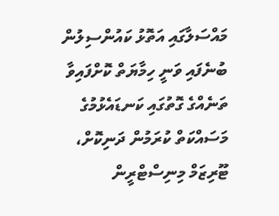މައްސަލާގައި އަތޮޅު ކައުންސިލުން ބުނެފައި ވަނީ ހިމާޔަތް ކޮށްފައިވާ ތަނެއްގެ ގޮތުގައި ކަނޑައެޅުމުގެ މަސައްކަތް ކުރަމުން ދަނިކޮށް، ޓޫރިޒަމް މިނިސްޓްރީން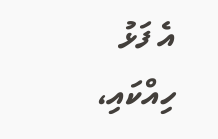އެ ފަޅު ހިއްކައި،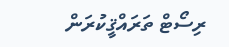ރިސޯޓް ތަރައްޤީކުރަން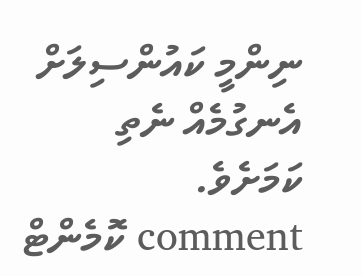ނިންމީ ކައުންސިލަށް އެނގުމެއް ނެތި ކަމަށެވެ.
comment ކޮމެންޓް